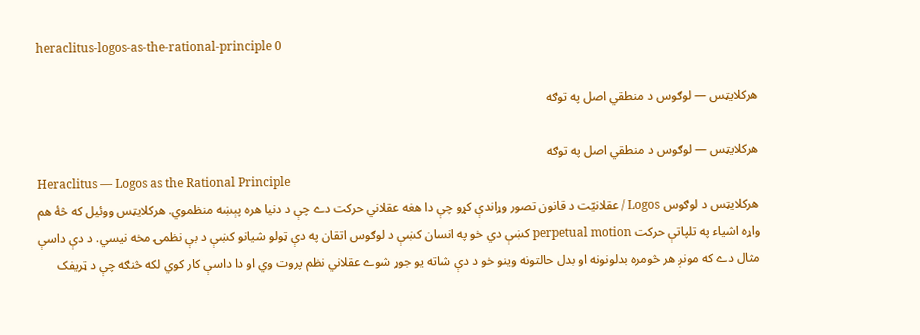heraclitus-logos-as-the-rational-principle 0

هرکلایټس — لوګوس د منطقي اصل په توګه

هرکلایټس — لوګوس د منطقي اصل په توګه
Heraclitus — Logos as the Rational Principle
هرکلایټس د لوګوس Logos / عقلانیّت د قانون تصور وړاندې کړو چې دا هغه عقلاني حرکت دے چې د دنیا هره پېښه منظموي. هرکلایټس ووئيل که څهٔ هم واړه اشیاء په تلپاتې حرکت perpetual motion کښې دي خو په انسان کښې د لوګوس اتقان په دې ټولو شیانو کښې د بې نظمۍ مخه نیسي. د دې داسې مثال دے که مونږ هر څومره بدلونونه او بدل حالتونه وینو خو د دې شاته یو جوړ شوے عقلاني نظم پروت وي او دا داسې کار کوي لکه څنګه چې د ټریفک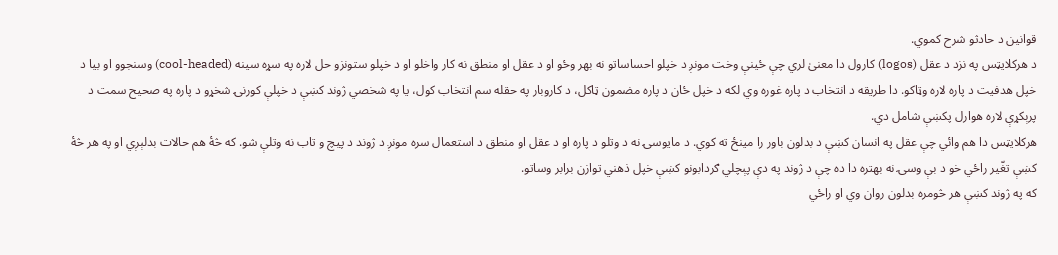قوانین د حادثو شرح کموي.
د هرکلایټس په نزد د عقل (logos) کارول دا معنیٰ لري چې ځینې وخت مونږ د خپلو احساساتو نه بهر وځو او د عقل او منطق نه کار واخلو او د خپلو ستونزو حل لاره په سړه سینه (cool-headed) وسنجوو او بیا د خپل هدفیت د پاره لاره وټاکو. دا طریقه د انتخاب د پاره غوره وي لکه د خپل ځان د پاره مضمون ټاکل، د کاروبار په حقله سم انتخاب کول، یا په شخصي ژوند کښې د خپلې کورنۍ شخړو د پاره په صحیح سمت د پرېکړې لاره هوارل پکښې شامل دي.
هرکلایټس دا هم وائي چې عقل په انسان کښې د بدلون باور را مینځ ته کوي. د مایوسۍ نه د وتلو د پاره او د عقل او منطق د استعمال سره مونږ د ژوند د پیچ و تاب نه وتلې شو. که څهٔ هم حالات بدلېږي او په هر څهٔ کښې تغّیر راځي خو د بې وسۍ نه بهتره دا ده چې د ژوند په دې پېچلي ګردابونو کښې خپل ذهني توازن برابر وساتو.
که په ژوند کښې هر څومره بدلون روان وي او راځي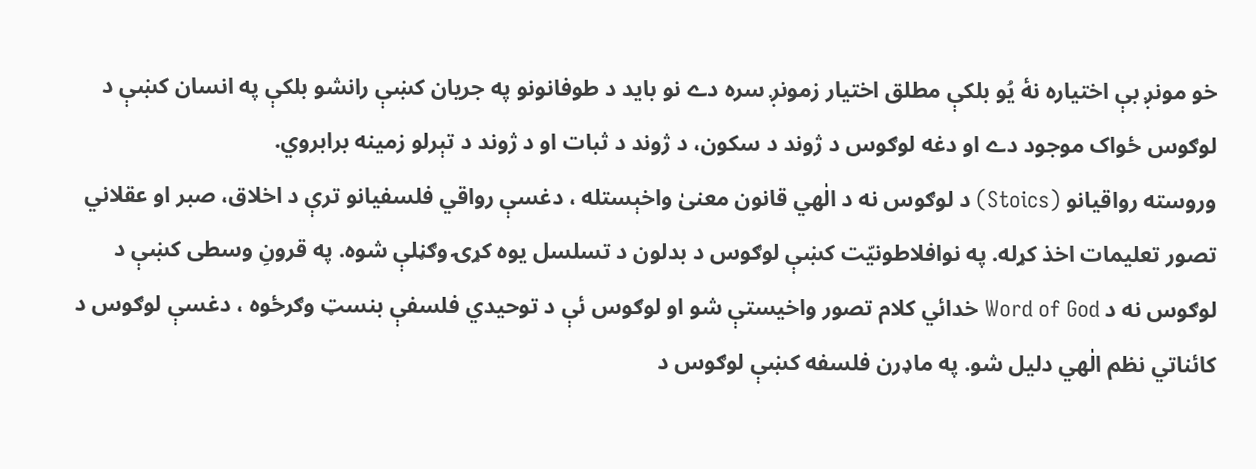خو مونږ بې اختیاره نهٔ یُو بلکې مطلق اختیار زمونږ سره دے نو باید د طوفانونو په جریان کښې رانشو بلکې په انسان کښې د لوګوس ځواک موجود دے او دغه لوګوس د ژوند د سکون، د ژوند د ثبات او د ژوند د تېرلو زمینه برابروي.
وروسته رواقيانو (Stoics) د لوګوس نه د الٰهي قانون معنیٰ واخېستله ، دغسې رواقي فلسفیانو ترې د اخلاق، صبر او عقلاني تصور تعلیمات اخذ کړله. په نوافلاطونیّت کښې لوګوس د بدلون د تسلسل یوه کړۍ وګڼلې شوه. په قرونِ وسطی کښې د لوګوس نه د Word of God خدائي کلام تصور واخیستې شو او لوګوس ئې د توحيدي فلسفې بنسټ وګرځوه ، دغسې لوګوس د کائناتي نظم الٰهي دلیل شو. په ماډرن فلسفه کښې لوګوس د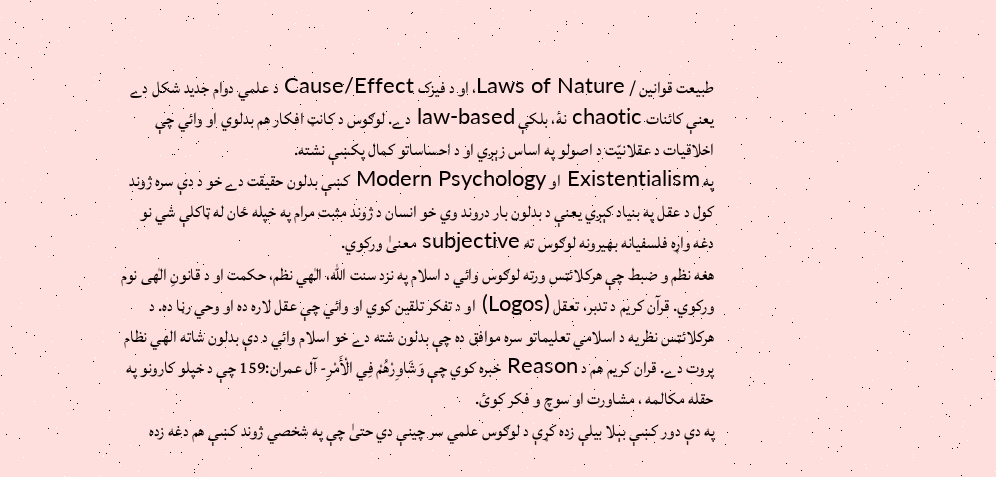طبیعت قوانين / Laws of Nature، او د فیزک Cause/Effect د علمي دوام جدید شکل دے یعنې کائنات chaotic نهٔ، بلکې law-based دے. لوګوس د کانټ افکار هم بدلوي او وائي چې اخلاقیات د عقلانیّت د اصولو په اساس زېږي او د احساساتو کمال پکښې نشته.
په Existentialism او Modern Psychology کښې بدلون حقیقت دے خو د دې سره ژوند کول د عقل په بنیاد کېږي یعنې د بدلون بار دروند وي خو انسان د ژوند مثبت مرام په خپله ځان له ټاکلې شي نو دغه واړه فلسفیانه بهیرونه لوګوس ته subjective معنیٰ ورکوي.
هغه نظم و ضبط چې هرکلائټس ورته لوګوس وائي د اسلام په نزد سنت الله، الٰهي نظم، حکمت او د قانونِ الٰهی نوم ورکوي. قرآن کریم د تدبر، تعقل (Logos) او د تفکر تلقین کوي او وائي چې عقل لاره ده او وحي رڼا ده. د هرکلائټس نظریه د اسلامي تعلیماتو سره موافق ده چې بدلون شته دے خو اسلام وائي د دې بدلون شاته الهي نظام پروت دے. قران کریم هم د Reason خبره کوي چې وَشَاوِرْهُمْ فِي الْأَمْرِ- آل عمران:159 چې د خپلو کارونو په حقله مکالمه ، مشاورت او سوچ و فکر کوئ.
په دې دور کښې بېلا بیلې زده کړې د لوګوس علمي سر چینې دي حتیٰ چې په شخصي ژوند کښې هم دغه زده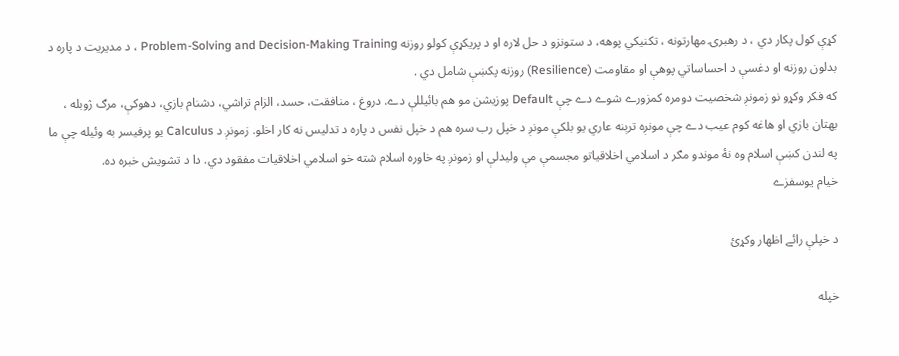کړې کول پکار دي ، د رهبرۍ مهارتونه ، تکنیکي پوهه، د ستونزو د حل لاره او د پریکړې کولو روزنه Problem-Solving and Decision-Making Training ، د مدیریت د پاره د بدلون روزنه او دغسې د احساساتي پوهې او مقاومت (Resilience) روزنه پکښې شامل دي .
که فکر وکړو نو زمونږ شخصیت دومره کمزورے شوے دے چې Default پوزیشن مو هم بائیللې دے. دروغ ، منافقت، حسد، الزام تراشي، دشنام بازي، دهوکې، مرګ ژوبله ، بهتان بازي او هاغه کوم عیب دے چې مونږه ترېنه عاري یو بلکې مونږ د خپل رب سره هم د خپل نفس د پاره د تدلیس نه کار اخلو. زمونږ د Calculus یو پرفیسر به وئیله چې ما په لندن کښې اسلام وه نهٔ موندو مګر د اسلامي اخلاقیاتو مجسمې مې ولیدلې او زمونږ په خاوره اسلام شته خو اسلامي اخلاقیات مفقود دي. دا د تشویش خبره ده.
خیام یوسفزے

د خپلې رائے اظهار وکړئ

خپله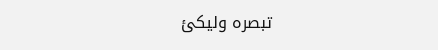تبصرہ وليکئ